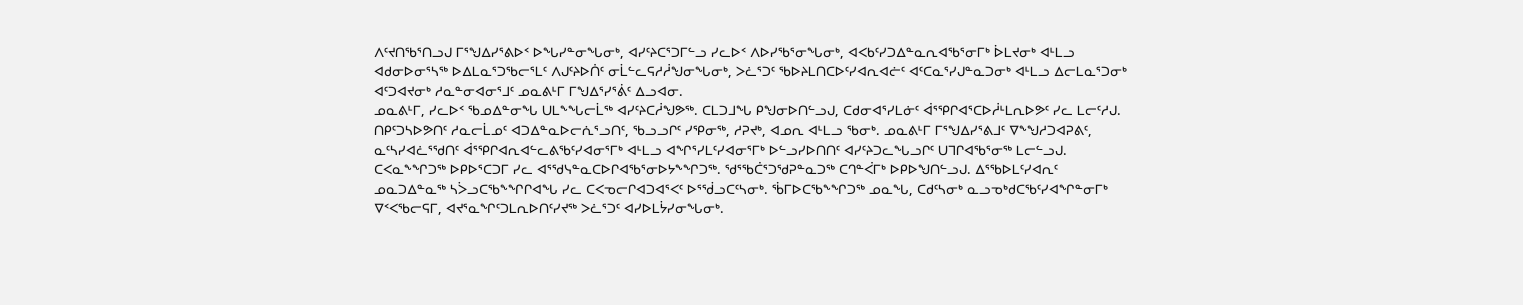ᐱᑦᔪᑎᖃᕐᑎᓗᒍ ᒥᕐᖑᐃᓯᕐᕕᐅᑉ ᐅᖓᓯᓐᓂᖓᓂᒃ, ᐊᓯᑦᔨᑕᕐᑐᒥᓪᓗ ᓯᓚᐅᑉ ᐱᐅᓯᖃᕐᓂᖓᓂᒃ, ᐊᐸᑲᑦᓯᑐᐃᓐᓇᕆᐊᖃᕐᓂᒥᒃ ᐆᒪᔪᓂᒃ ᐊᒻᒪᓗ ᐊᑯᓂᐅᓂᕐᓴᖅ ᐅᐃᒪᓇᕐᑐᖃᓕᕐᒪᑦ ᐱᒍᑦᔨᐅᑏᑦ ᓂᒫᓪᓚᕋᓱᓲᖑᓂᖓᓂᒃ, ᐳᓛᕐᑐᑦ ᖃᐅᔨᒪᑎᑕᐅᑦᓯᐊᕆᐊᓖᑦ ᐊᑦᑕᓇᕐᓯᒍᓐᓇᑐᓂᒃ ᐊᒻᒪᓗ ᐃᓕᒪᓇᕐᑐᓂᒃ ᐊᑦᑐᐊᔪᓂᒃ ᓱᓇᓐᓂᐊᓂᕐᒧᑦ ᓄᓇᕕᒻᒥ ᒥᖑᐃᕐᓯᕐᕖᑦ ᐃᓗᐊᓂ.
ᓄᓇᕕᒻᒥ, ᓯᓚᐅᑉ ᖃᓄᐃᓐᓂᖓ ᑌᒪᖕᖓᓕᒫᖅ ᐊᓯᑦᔨᑕᓲᖑᕗᖅ. ᑕᒪᑐᒧᖓ ᑭᖑᓂᐅᑎᓪᓗᒍ, ᑕᑯᓂᐊᕐᓯᒪᓃᑦ ᐋᕐᕿᒋᐊᕐᑕᐅᓲᒻᒪᕆᐅᕗᑦ ᓯᓚ ᒪᓕᑦᓱᒍ. ᑎᑭᑦᑐᓴᐅᕗᑎᑦ ᓱᓇᓕᒫᓄᑦ ᐊᑐᐃᓐᓇᐅᓕᕇᕐᓗᑎᑦ, ᖃᓗᓗᒋᑦ ᓯᕿᓂᖅ, ᓱᕈᔪᒃ, ᐊᓄᕆ ᐊᒻᒪᓗ ᖃᓂᒃ. ᓄᓇᕕᒻᒥ ᒥᕐᖑᐃᓯᕐᕕᒧᑦ ᐁᖕᖑᓱᑐᐊᕈᕕᑦ, ᓇᑦᓴᓯᐊᓛᕐᖁᑎᑦ ᐋᕐᕿᒋᐊᕆᐊᓪᓚᕕᖃᑦᓯᐊᓂᕐᒥᒃ ᐊᒻᒪᓗ ᐊᖏᕐᓯᒪᑦᓯᐊᓂᕐᒥᒃ ᐅᓪᓗᓯᐅᑎᑎᑦ ᐊᓯᑦᔨᑐᓚᖓᓗᒋᑦ ᑌᒣᒋᐊᖃᕐᓂᖅ ᒪᓕᓪᓗᒍ.
ᑕᐸᓇᖕᖏᑐᖅ ᐅᑭᐅᕐᑕᑐᒥ ᓯᓚ ᐊᕐᖁᓭᓐᓇᑕᐅᒋᐊᖃᕐᓂᐅᔭᖕᖏᑐᖅ. ᖁᕐᖃᑖᕐᑐᖁᕈᓐᓇᑐᖅ ᑕᒉᓐᐹᒥᒃ ᐅᑭᐅᖑᑎᓪᓗᒍ. ᐃᕐᖃᐅᒪᑦᓯᐊᕆᑦ ᓄᓇᑐᐃᓐᓇᖅ ᓴᐴᓗᑕᖃᖕᖏᒋᐊᖓ ᓯᓚ ᑕᐸᓀᓕᒋᐊᑐᐊᕐᐸᑦ ᐅᕐᖂᓗᑕᑦᓴᓂᒃ. ᖄᒥᐅᑕᖃᖕᖏᑐᖅ ᓄᓇᖓ, ᑕᑯᑦᓴᓂᒃ ᓇᓗᓀᒃᑯᑕᖃᑦᓯᐊᖏᓐᓂᒥᒃ ᐁᑉᐸᖃᓕᕋᒥ, ᐊᔪᕐᓇᖏᑦᑐᒪᕆᐅᑎᑦᓯᔪᖅ ᐳᓛᕐᑐᑦ ᐊᓯᐅᒪᔮᓯᓂᖓᓂᒃ.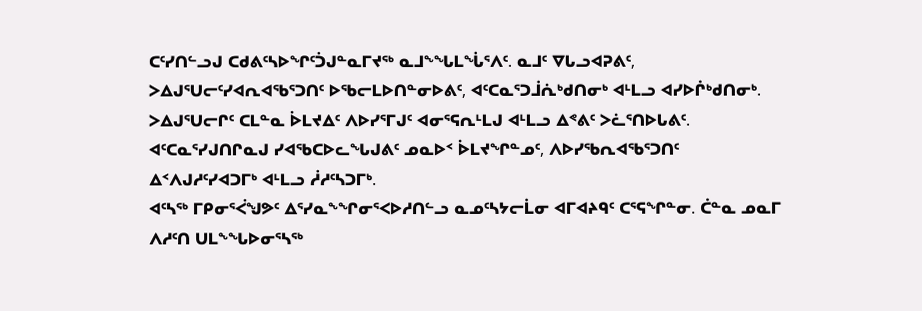ᑕᑦᓯᑎᓪᓗᒍ ᑕᑯᕕᑦᓴᐅᖏᑦᑑᒍᓐᓇᒥᔪᖅ ᓇᒧᖕᖓᒪᖔᕐᐱᑦ. ᓇᒧᑦ ᐁᒐᓗᐊᕈᕕᑦ, ᐳᐃᒍᕐᑌᓕᑦᓯᐊᕆᐊᖃᕐᑐᑎᑦ ᐅᖃᓕᒪᐅᑎᓐᓂᐅᕕᑦ, ᐊᑦᑕᓇᕐᑐᒨᕇᒃᑯᑎᓂᒃ ᐊᒻᒪᓗ ᐊᓯᐅᒌᒃᑯᑎᓂᒃ.
ᐳᐃᒍᕐᑌᓕᒋᑦ ᑕᒪᓐᓇ ᐆᒪᔪᐃᑦ ᐱᐅᓯᕐᒥᒍᑦ ᐊᓂᕐᕋᕆᒻᒪᒍ ᐊᒻᒪᓗ ᐃᕝᕕᑦ ᐳᓛᕐᑎᐅᒐᕕᑦ. ᐊᑦᑕᓇᕐᓯᒍᑎᒋᓇᒍ ᓯᐊᖃᑕᐅᓚᖓᒍᕕᑦ ᓄᓇᐅᑉ ᐆᒪᔪᖏᓐᓄᑦ, ᐱᐅᓯᖃᕆᐊᖃᕐᑐᑎᑦ ᐃᑉᐱᒍᓱᑦᓯᐊᑐᒥᒃ ᐊᒻᒪᓗ ᓲᓱᑦᓴᑐᒥᒃ.
ᐊᑦᓴᖅ ᒥᑭᓂᕐᐹᖑᕗᑦ ᐃᕐᓯᓇᖕᖏᓂᕐᐸᐅᓱᑎᓪᓗ ᓇᓄᑦᓴᔭᓕᒫᓂ ᐊᒥᐊᔨᑫᑦ ᑕᕐᕋᖏᓐᓂ. ᑖᓐᓇ ᓄᓇᒥ ᐱᓱᑦᑎ ᑌᒪᖕᖓᐅᓂᕐᓴᖅ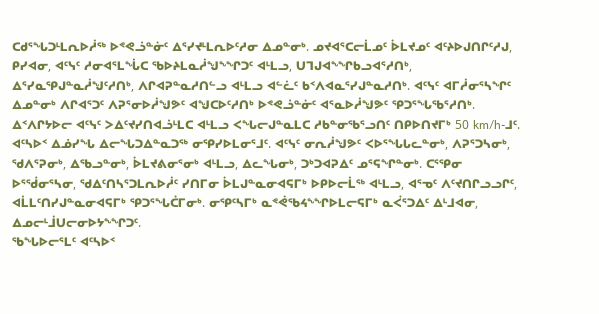ᑕᑯᕐᖓᑐᒻᒪᕆᐅᓲᖅ ᐅᕝᕙᓘᓐᓃᑦ ᐃᕐᓯᔪᒻᒪᕆᐅᑦᓱᓂ ᐃᓄᓐᓂᒃ. ᓄᔪᐊᕐᑕᓕᒫᓄᑦ ᐆᒪᔪᓄᑦ ᐊᑦᔨᐅᒍᑎᒋᑦᓱᒍ, ᑭᓯᐊᓂ, ᐊᑦᓭᑦ ᓱᓂᐊᕐᒪᖔᑕ ᖃᐅᔨᒪᓇᓲᖑᖕᖏᑐᑦ ᐊᒻᒪᓗ, ᑌᒣᒍᐊᖕᖏᑲᓗᐊᕐᓱᑎᒃ, ᐃᕐᓯᓇᕿᒍᓐᓇᓲᖑᑦᓱᑎᒃ, ᐱᒋᐊᕈᓐᓇᓱᑎᓪᓗ ᐊᒻᒪᓗ ᐊᓪᓛᑦ ᑲᑉᐱᐊᓇᕐᓯᒍᓐᓇᓱᑎᒃ. ᐊᑦᓭᑦ ᐊᒥᓲᓂᕐᓴᖏᑦ ᐃᓄᓐᓂᒃ ᐱᒋᐊᕐᑐᑦ ᐱᕈᕐᓂᐅᓲᖑᕗᑦ ᐊᖑᑕᐅᑦᓱᑎᒃ ᐅᕝᕙᓘᓐᓃᑦ ᐊᕐᓇᐅᓲᖑᕗᑦ ᕿᑐᕐᖓᖃᕐᓱᑎᒃ. ᐃᑉᐱᒋᔭᐅᓕ ᐊᑦᓭᑦ ᐳᐃᑦᔪᓯᑎᐊᓘᒻᒪᑕ ᐊᒻᒪᓗ ᐸᖓᓕᒍᓐᓇᒪᑕ ᓱᑲᓐᓂᖃᕐᓗᑎᑦ ᑎᑭᐅᑎᔪᒥᒃ 50 km/h-ᒧᑦ. ᐊᑦᓴᐅᑉ ᐃᓅᓯᖓ ᐃᓕᖓᑐᐃᓐᓇᑐᖅ ᓂᕿᓯᐅᒪᓂᕐᒧᑦ. ᐊᑦᓭᑦ ᓂᕆᓲᖑᕗᑦ ᐸᐅᕐᖓᒐᓚᓐᓂᒃ, ᐱᕈᕐᑐᓴᓂᒃ, ᖁᐱᕐᕈᓂᒃ, ᐃᖃᓗᓐᓂᒃ, ᐆᒪᔪᕕᓂᕐᓂᒃ ᐊᒻᒪᓗ, ᐃᓚᖓᓂᒃ, ᑐᒃᑐᐊᕈᐃᑦ ᓄᕐᕋᖏᓐᓂᒃ. ᑕᕐᕿᓂ ᐅᕐᖂᓂᕐᓴᓂ, ᖁᐃᑦᑎᓴᕐᑐᒪᕆᐅᓲᑦ ᓯᑎᒥᓂ ᐆᒪᒍᓐᓇᓂᐊᕋᒥᒃ ᐅᑭᐅᓕᒫᖅ ᐊᒻᒪᓗ, ᐊᕐᓀᑦ ᐱᑦᔪᑎᒋᓗᓗᒋᑦ, ᐊᒫᒪᑦᑎᓯᒍᓐᓇᓂᐊᕋᒥᒃ ᕿᑐᕐᖓᑖᒥᓂᒃ. ᓂᕿᑦᓴᒥᒃ ᓇᕝᕚᖃᔦᖕᖏᐅᒪᓕᕋᒥᒃ ᓇᐹᕐᑐᐃᑦ ᐃᒻᒧᐊᓂ, ᐃᓄᓕᒻᒨᑌᓕᓂᐅᔭᖕᖏᑐᑦ.
ᖃᖓᐅᓕᕐᒪᑦ ᐊᑦᓴᐅᑉ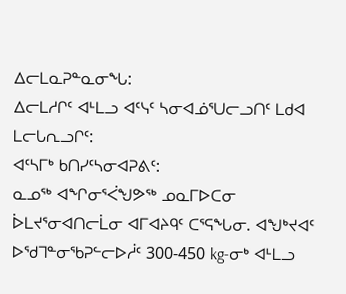ᐃᓕᒪᓇᕈᓐᓇᓂᖓ:
ᐃᓕᒪᓱᒋᑦ ᐊᒻᒪᓗ ᐊᑦᓭᑦ ᓴᓂᐊᓅᕐᑌᓕᓗᑎᑦ ᒪᑯᐊ ᒪᓕᒐᕆᓗᒋᑦ:
ᐊᑦᓴᒥᒃ ᑲᑎᓯᑦᓴᓂᐊᕈᕕᑦ:
ᓇᓄᖅ ᐊᖏᓂᕐᐹᖑᕗᖅ ᓄᓇᒥᐅᑕᓂ ᐆᒪᔪᕐᓂᐊᑎᓕᒫᓂ ᐊᒥᐊᔨᑫᑦ ᑕᕐᕋᖓᓂ. ᐊᖑᒃᔪᐊᑦ ᐅᖁᒣᓐᓂᖃᕈᓪᓕᐅᓲᑦ 300-450 kg-ᓂᒃ ᐊᒻᒪᓗ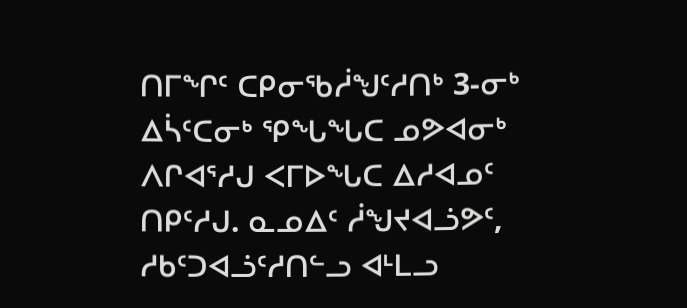ᑎᒥᖏᑦ ᑕᑭᓂᖃᓲᖑᑦᓱᑎᒃ 3-ᓂᒃ ᐃᓵᑦᑕᓂᒃ ᕿᖓᖓᑕ ᓄᕗᐊᓂᒃ ᐱᒋᐊᕐᓱᒍ ᐸᒥᐅᖓᑕ ᐃᓱᐊᓄᑦ ᑎᑭᑦᓱᒍ. ᓇᓄᐃᑦ ᓲᖑᔪᐊᓘᕗᑦ, ᓱᑲᑦᑐᐊᓘᑦᓱᑎᓪᓗ ᐊᒻᒪᓗ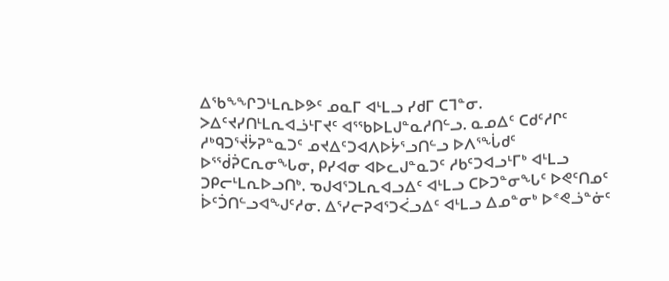ᐃᖃᖕᖏᑐᒻᒪᕆᐅᕗᑦ ᓄᓇᒥ ᐊᒻᒪᓗ ᓯᑯᒥ ᑕᒣᓐᓂ. ᐳᐃᑦᔪᓯᑎᒻᒪᕆᐊᓘᒻᒥᔪᑦ ᐊᕐᖃᐅᒪᒍᓐᓇᓱᑎᓪᓗ. ᓇᓄᐃᑦ ᑕᑯᑦᓱᒋᑦ ᓱᒃᑫᑐᕐᔫᔮᕈᓐᓇᑐᑦ ᓄᔪᐃᑦᑐᐊᐱᐅᔮᕐᓗᑎᓪᓗ ᐅᐱᕐᖔᑯᑦ ᐅᕐᖂᕉᑕᕆᓂᖓᓂ, ᑭᓯᐊᓂ ᐊᐅᓚᒍᓐᓇᑐᑦ ᓱᑲᑦᑐᐊᓗᒻᒥᒃ ᐊᒻᒪᓗ ᑐᑭᓕᒻᒪᕆᐅᓗᑎᒃ. ᓀᒍᐊᕐᑐᒪᕆᐊᓗᐃᑦ ᐊᒻᒪᓗ ᑕᐅᑐᓐᓂᖓᑦ ᐅᕙᑦᑎᓄᑦ ᐆᑦᑑᑎᓪᓗᐊᖑᑦᓱᓂ. ᐃᕐᓯᓕᕈᐊᕐᑐᐹᓗᐃᑦ ᐊᒻᒪᓗ ᐃᓄᓐᓂᒃ ᐅᕝᕙᓘᓐᓃᑦ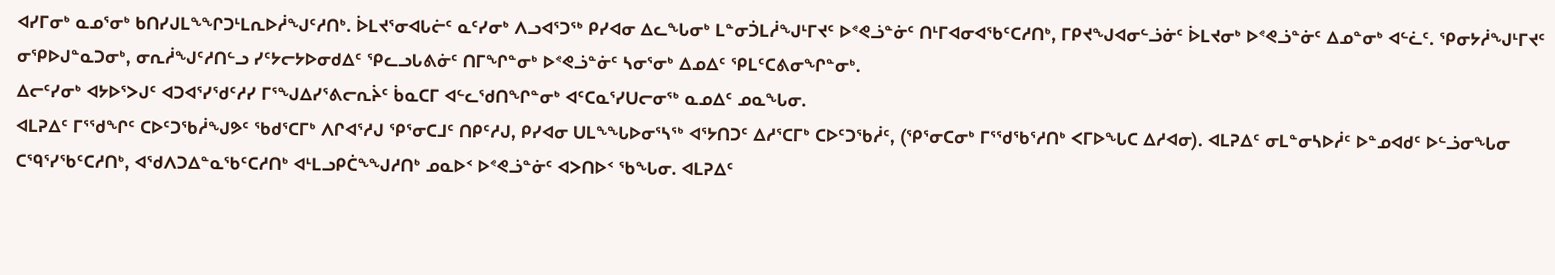ᐊᓯᒥᓂᒃ ᓇᓄᕐᓂᒃ ᑲᑎᓯᒍᒪᖕᖏᑐᒻᒪᕆᐅᓲᖑᑦᓱᑎᒃ. ᐆᒪᔪᕐᓂᐊᒐᓖᑦ ᓇᑦᓯᓂᒃ ᐱᓗᐊᕐᑐᖅ ᑭᓯᐊᓂ ᐃᓚᖓᓂᒃ ᒪᓐᓂᑑᒪᓲᖑᒻᒥᔪᑦ ᐅᕝᕙᓘᓐᓃᑦ ᑎᒻᒥᐊᓂᐊᖃᑦᑕᓱᑎᒃ, ᒥᑭᔪᖑᐊᓂᓪᓘᓃᑦ ᐆᒪᔪᓂᒃ ᐅᕝᕙᓘᓐᓃᑦ ᐃᓄᓐᓂᒃ ᐊᓪᓛᑦ. ᕿᓂᔭᓲᖑᒻᒥᔪᑦ ᓂᕿᐅᒍᓐᓇᑐᓂᒃ, ᓂᕆᓲᖑᑦᓱᑎᓪᓗ ᓯᑦᔭᓕᔭᐅᓂᑯᐃᑦ ᕿᓚᓗᒐᕕᓃᑦ ᑎᒥᖏᓐᓂᒃ ᐅᕝᕙᓘᓐᓃᑦ ᓴᓂᕐᓂᒃ ᐃᓄᐃᑦ ᕿᒪᑦᑕᕕᓂᖏᓐᓂᒃ.
ᐃᓕᑦᓯᓂᒃ ᐊᔭᐅᕐᐳᒍᑦ ᐊᑐᐊᕐᓯᖁᑦᓱᓯ ᒥᕐᖑᐃᓯᕐᕕᓕᕆᔩᑦ ᑳᓇᑕᒥ ᐊᓪᓚᖁᑎᖏᓐᓂᒃ ᐊᑦᑕᓇᕐᓯᑌᓕᓂᖅ ᓇᓄᐃᑦ ᓄᓇᖓᓂ.
ᐊᒪᕈᐃᑦ ᒥᕐᖁᖏᑦ ᑕᐅᑦᑐᖃᓲᖑᕗᑦ ᖃᑯᕐᑕᒥᒃ ᐱᒋᐊᕐᓱᒍ ᕿᕐᓂᑕᒧᑦ ᑎᑭᑦᓱᒍ, ᑭᓯᐊᓂ ᑌᒪᖕᖓᐅᓂᕐᓴᖅ ᐊᕐᔭᑎᑐᑦ ᐃᓱᕐᑕᒥᒃ ᑕᐅᑦᑐᖃᓲᑦ, (ᕿᕐᓂᑕᓂᒃ ᒥᕐᖁᖃᕐᓱᑎᒃ ᐸᒥᐅᖓᑕ ᐃᓱᐊᓂ). ᐊᒪᕈᐃᑦ ᓂᒪᓐᓂᓴᐅᓲᑦ ᐅᓐᓄᐊᑯᑦ ᐅᓪᓘᓂᖓᓂ ᑕᙯᕐᓯᖃᑦᑕᓱᑎᒃ, ᐊᖁᐱᑐᐃᓐᓇᖃᑦᑕᓱᑎᒃ ᐊᒻᒪᓗᑭᑖᖕᖑᓱᑎᒃ ᓄᓇᐅᑉ ᐅᕝᕙᓘᓐᓃᑦ ᐊᐳᑎᐅᑉ ᖃᖓᓂ. ᐊᒪᕈᐃᑦ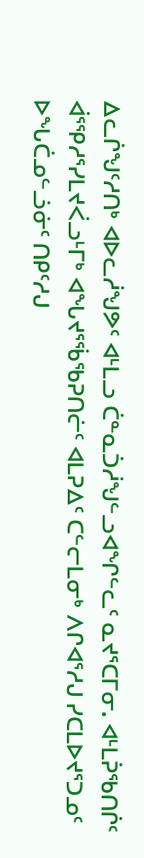ᐃᓚᒌᖑᑦᓱᑎᒃ ᐊᐅᓚᓲᖑᕗᑦ ᐊᒻᒪᓗ ᑖᓐᓇᑑᓲᖑᓪᓗᐊᖏᓪᓚᑦ ᓇᔪᕐᑕᒥᓂ. ᐊᒻᒪᕉᖃᑎᒌᑦ ᐋᕐᕿᓱᕐᓯᒪᔪᐹᓗᒻᒥᒃ ᐊᖓᔪᕐᖄᖃᕈᑎᓖᑦ ᐊᒪᕈᐃᑦ ᑕᓪᓕᒪᓂᒃ ᐱᒋᐊᕐᓱᒍ ᓯᑕᒪᐅᔪᕐᑐᓄᑦ ᐅᖓᑖᓄᓪᓘᓃᑦ ᑎᑭᑦᓱᒍ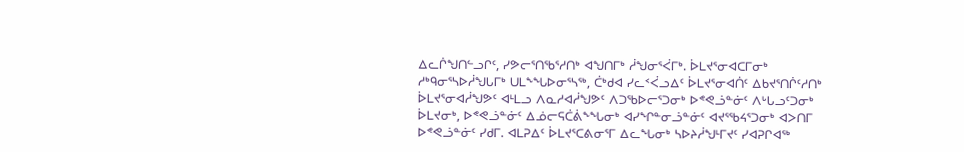ᐃᓚᒌᖑᑎᓪᓗᒋᑦ, ᓯᕗᓕᕐᑎᖃᕐᓱᑎᒃ ᐊᖑᑎᒥᒃ ᓲᖑᓂᕐᐹᒥᒃ. ᐆᒪᔪᕐᓂᐊᑕᒥᓂᒃ ᓱᒃᑫᓂᕐᓴᐅᓲᖑᒐᒥᒃ ᑌᒪᖕᖓᐅᓂᕐᓴᖅ, ᑖᒃᑯᐊ ᓯᓚᑉᐹᓗᐃᑦ ᐆᒪᔪᕐᓂᐊᑏᑦ ᐃᑲᔪᕐᑎᒌᑦᓱᑎᒃ ᐆᒪᔪᕐᓂᐊᓲᖑᕗᑦ ᐊᒻᒪᓗ ᐱᓇᓱᐊᓲᖑᕗᑦ ᐱᑐᖃᐅᓕᕐᑐᓂᒃ ᐅᕝᕙᓘᓐᓃᑦ ᐱᒡᒐᓗᑦᑐᓂᒃ ᐆᒪᔪᓂᒃ, ᐅᕝᕙᓘᓐᓃᑦ ᐃᓅᓕᕋᑖᕖᖕᖓᓂᒃ ᐊᓯᖏᓐᓂᓘᓐᓃᑦ ᐊᔪᕐᖃᔦᕐᑐᓂᒃ ᐊᐳᑎᒥ ᐅᕝᕙᓘᓐᓃᑦ ᓯᑯᒥ. ᐊᒪᕈᐃᑦ ᐆᒪᔪᕐᑕᕕᓂᕐᒥ ᐃᓚᖓᓂᒃ ᓴᐅᔨᓲᖑᒻᒥᔪᑦ ᓯᐊᕈᒋᐊᖅ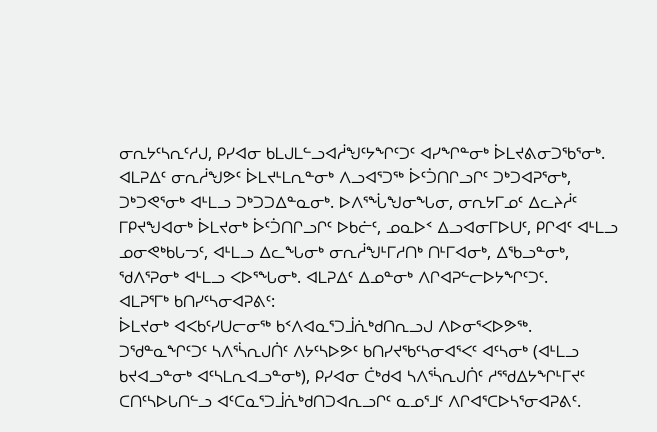ᓂᕆᔭᑦᓴᕆᑦᓱᒍ, ᑭᓯᐊᓂ ᑲᒪᒍᒪᓪᓗᐊᓲᖑᑦᔭᖏᑦᑐᑦ ᐊᓯᖏᓐᓂᒃ ᐆᒪᔪᕕᓂᑐᖃᕐᓂᒃ. ᐊᒪᕈᐃᑦ ᓂᕆᓲᖑᕗᑦ ᐆᒪᔪᒻᒪᕆᓐᓂᒃ ᐱᓗᐊᕐᑐᖅ ᐆᑦᑑᑎᒋᓗᒋᑦ ᑐᒃᑐᐊᕈᕐᓂᒃ, ᑐᒃᑐᕙᕐᓂᒃ ᐊᒻᒪᓗ ᑐᒃᑐᑐᐃᓐᓇᓂᒃ. ᐅᐱᕐᖔᖑᓂᖓᓂ, ᓂᕆᔭᒥᓄᑦ ᐃᓚᔨᓲᑦ ᒥᑭᔪᖑᐊᓂᒃ ᐆᒪᔪᓂᒃ ᐆᑦᑑᑎᒋᓗᒋᑦ ᐅᑲᓖᑦ, ᓄᓇᐅᑉ ᐃᓗᐊᓂᒥᐅᑌᑦ, ᑭᒋᐊᑦ ᐊᒻᒪᓗ ᓄᓂᕙᒃᑲᒐᓓᑦ, ᐊᒻᒪᓗ ᐃᓚᖓᓂᒃ ᓂᕆᓲᖑᒻᒥᓱᑎᒃ ᑎᒻᒥᐊᓂᒃ, ᐃᖃᓗᓐᓂᒃ, ᖁᐱᕐᕈᓂᒃ ᐊᒻᒪᓗ ᐸᐅᕐᖓᓂᒃ. ᐊᒪᕈᐃᑦ ᐃᓄᓐᓂᒃ ᐱᒋᐊᕈᓪᓕᐅᔭᖏᑦᑐᑦ.
ᐊᒪᕈᕐᒥᒃ ᑲᑎᓯᑦᓴᓂᐊᕈᕕᑦ:
ᐆᒪᔪᓂᒃ ᐊᐸᑲᑦᓯᑌᓕᓂᖅ ᑲᑉᐱᐊᓇᕐᑐᒨᕇᒃᑯᑎᕆᓗᒍ ᐱᐅᓂᕐᐸᐅᕗᖅ. ᑐᖁᓐᓇᖏᑦᑐᑦ ᓴᐱᕐᓵᕆᒍᑏᑦ ᐱᔭᑦᓴᐅᕗᑦ ᑲᑎᓯᔪᖃᑦᓴᓂᐊᕐᐸᑦ ᐊᑦᓴᓂᒃ (ᐊᒻᒪᓗ ᑲᔪᐊᓗᓐᓂᒃ ᐊᑦᓴᒪᕆᐊᓗᓐᓂᒃ), ᑭᓯᐊᓂ ᑖᒃᑯᐊ ᓴᐱᕐᓵᕆᒍᑏᑦ ᓱᕐᖁᐃᔭᖏᒻᒥᔪᑦ ᑕᑎᑦᓴᐅᒐᑎᓪᓗ ᐊᑦᑕᓇᕐᑐᒨᕇᒃᑯᑎᑐᐊᕆᓗᒋᑦ ᓇᓄᕐᒧᑦ ᐱᒋᐊᕐᑕᐅᓴᕐᓂᐊᕈᕕᑦ.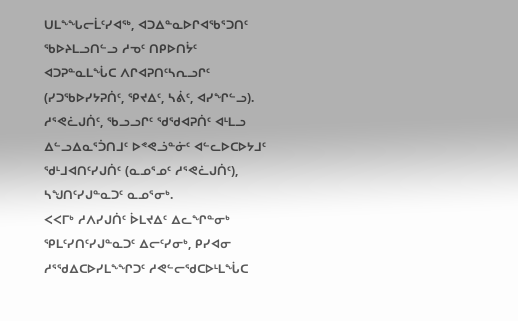ᑌᒪᖕᖓᓕᒫᑦᓯᐊᖅ, ᐊᑐᐃᓐᓇᐅᒋᐊᖃᕐᑐᑎᑦ ᖃᐅᔨᒪᓗᑎᓪᓗ ᓱᓀᑦ ᑎᑭᐅᑎᔮᑦ ᐊᑐᕈᓐᓇᒪᖔᑕ ᐱᒋᐊᕈᑎᑦᓴᕆᓗᒋᑦ (ᓯᑐᖃᐅᓯᔭᕈᑏᑦ, ᕿᔪᐃᑦ, ᓴᕖᑦ, ᐊᓯᖏᓪᓗ).
ᓱᕐᕙᓛᒍᑏᑦ, ᖃᓗᓗᒋᑦ ᖁᖁᐊᕈᑏᑦ ᐊᒻᒪᓗ ᐃᓪᓗᐃᓇᕐᑑᑎᒧᑦ ᐅᕝᕙᓘᓐᓃᑦ ᐊᓪᓚᐅᑕᐅᔭᒧᑦ ᖁᒻᒧᐊᑎᑦᓯᒍᑏᑦ (ᓇᓄᕐᓄᑦ ᓱᕐᕙᓛᒍᑏᑦ), ᓴᖑᑎᑦᓯᒍᓐᓇᑐᑦ ᓇᓄᕐᓂᒃ.
ᐸᐸᒥᒃ ᓱᐱᓯᒍᑏᑦ ᐆᒪᔪᐃᑦ ᐃᓚᖏᓐᓂᒃ ᕿᒪᑦᓯᑎᑦᓯᒍᓐᓇᑐᑦ ᐃᓕᑦᓯᓂᒃ, ᑭᓯᐊᓂ ᓱᕐᖁᐃᑕᐅᓯᒪᖕᖏᑐᑦ ᓱᕙᓪᓕᖁᑕᐅᒻᒪᖔᑕ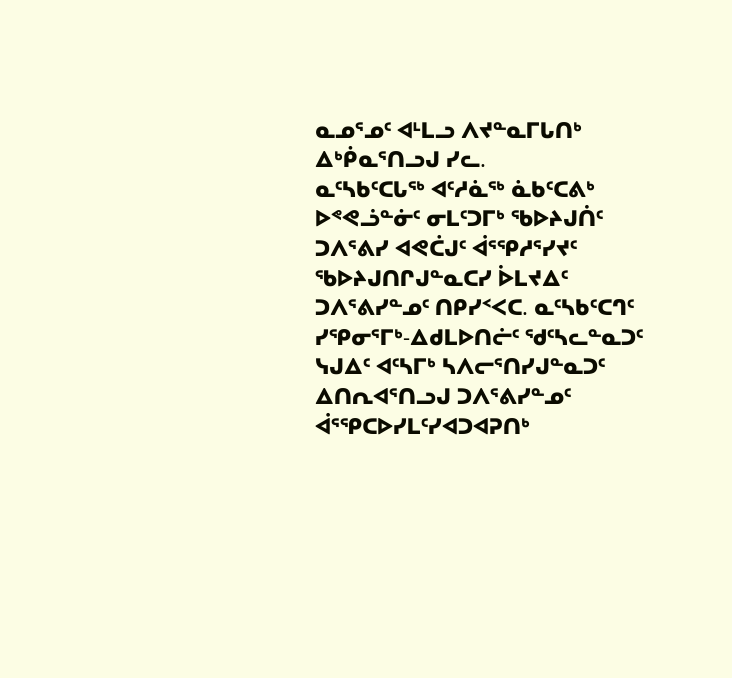ᓇᓄᕐᓄᑦ ᐊᒻᒪᓗ ᐱᔪᓐᓇᒥᒐᑎᒃ ᐃᒃᑮᓇᕐᑎᓗᒍ ᓯᓚ.
ᓇᑦᓴᑲᑦᑕᒐᖅ ᐊᑦᓱᓈᖅ ᓈᑲᑦᑕᕕᒃ ᐅᕝᕙᓘᓐᓃᑦ ᓂᒪᑦᑐᒥᒃ ᖃᐅᔨᒍᑏᑦ ᑐᐱᕐᕕᓯ ᐊᕙᑖᒍᑦ ᐋᕐᕿᓱᕐᓯᔪᑦ ᖃᐅᔨᒍᑎᒋᒍᓐᓇᑕᓯ ᐆᒪᔪᐃᑦ ᑐᐱᕐᕕᓯᓐᓄᑦ ᑎᑭᓯᑉᐸᑕ. ᓇᑦᓴᑲᑦᑕᒉᑦ ᓯᕿᓂᕐᒥᒃ-ᐃᑯᒪᐅᑎᓖᑦ ᖁᑦᓴᓚᓐᓇᑐᑦ ᓭᒍᐃᑦ ᐊᑦᓴᒥᒃ ᓴᐱᓕᕐᑎᓯᒍᓐᓇᑐᑦ ᐃᑎᕆᐊᕐᑎᓗᒍ ᑐᐱᕐᕕᓯᓐᓄᑦ ᐋᕐᕿᑕᐅᓯᒪᑦᓯᐊᑐᐊᕈᑎᒃ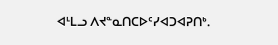ᐊᒻᒪᓗ ᐱᔪᓐᓇᑎᑕᐅᑦᓯᐊᑐᐊᕈᑎᒃ.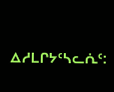ᐃᓱᒪᒋᔭᑦᓴᓚᕇᑦ: